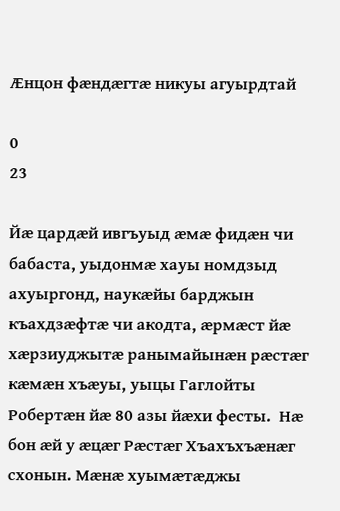Æнцон фæндæгтæ никуы агуырдтай

0
23

Йæ цардæй ивгъуыд æмæ фидæн чи бабаста, уыдонмæ хауы номдзыд ахуыргонд, наукæйы барджын къахдзæфтæ чи акодта, æрмæст йæ хæрзиуджытæ ранымайынæн рæстæг кæмæн хъæуы, уыцы Гаглойты Робертæн йæ 80 азы йæхи фесты.  Нæ бон æй у æцæг Рæстæг Хъахъхъæнæг схонын. Мæнæ хуымæтæджы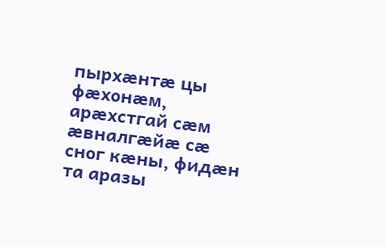пырхæнтæ цы фæхонæм,  арæхстгай сæм æвналгæйæ сæ сног кæны, фидæн та аразы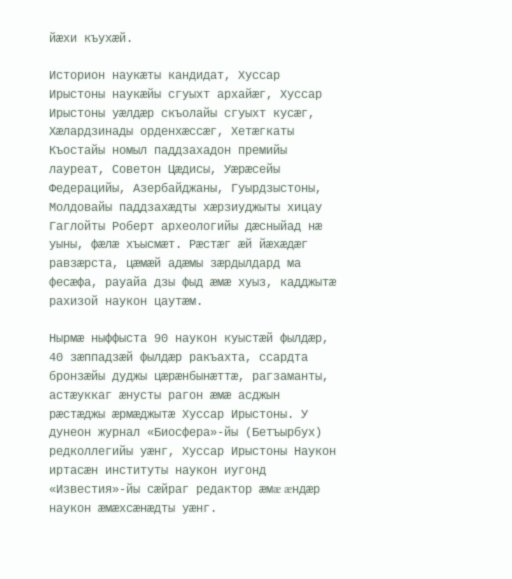йæхи къухæй.

Историон наукæты кандидат, Хуссар Ирыстоны наукæйы сгуыхт архайæг, Хуссар Ирыстоны уæлдæр скъолайы сгуыхт кусæг, Хæлардзинады орденхæссæг, Хетæгкаты Къостайы номыл паддзахадон премийы лауреат, Советон Цæдисы, Уæрæсейы Федерацийы, Азербайджаны, Гуырдзыстоны, Молдовайы паддзахæдты хæрзиуджыты хицау Гаглойты Роберт археологийы дæсныйад нæ уыны, фæлæ хъысмæт. Рæстæг æй йæхæдæг равзæрста, цæмæй адæмы зæрдылдард ма фесæфа, рауайа дзы фыд æмæ хуыз, кадджытæ рахизой наукон цаутæм.

Нырмæ ныффыста 90 наукон куыстæй фылдæр, 40 зæппадзæй фылдæр ракъахта, ссардта бронзæйы дуджы цæрæнбынæттæ, рагзаманты, астæуккаг æнусты рагон æмæ асджын рæстæджы æрмæджытæ Хуссар Ирыстоны. У дунеон журнал «Биосфера»-йы (Бетъырбух) редколлегийы уæнг, Хуссар Ирыстоны Наукон иртасæн институты наукон иугонд «Известия»-йы сæйраг редактор æмæ æндæр наукон æмæхсæнæдты уæнг.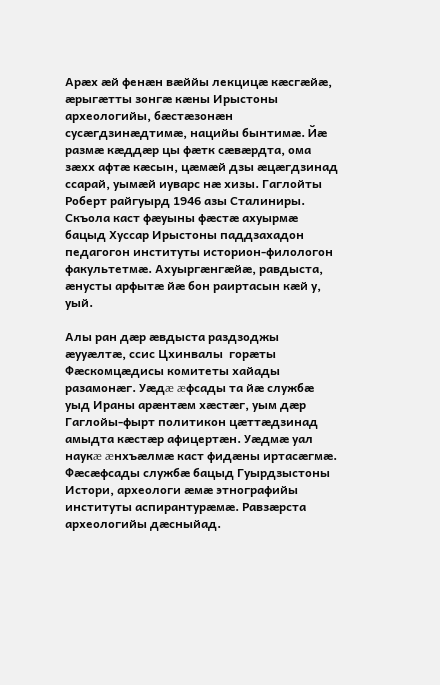Арæх æй фенæн вæййы лекцицæ кæсгæйæ, æрыгæтты зонгæ кæны Ирыстоны археологийы, бæстæзонæн сусæгдзинæдтимæ, нацийы бынтимæ. Йæ размæ кæддæр цы фæтк сæвæрдта, ома зæхх афтæ кæсын, цæмæй дзы æцæгдзинад ссарай, уымæй иуварс нæ хизы. Гаглойты Роберт райгуырд 1946 азы Сталиниры. Скъола каст фæуыны фæстæ ахуырмæ бацыд Хуссар Ирыстоны паддзахадон педагогон институты историон-филологон факультетмæ. Ахуыргæнгæйæ, равдыста, æнусты арфытæ йæ бон раиртасын кæй у, уый.

Алы ран дæр æвдыста раздзоджы æууæлтæ, ссис Цхинвалы  горæты Фæскомцæдисы комитеты хайады разамонæг. Уæдæ æфсады та йæ службæ уыд Ираны арæнтæм хæстæг, уым дæр Гаглойы-фырт политикон цæттæдзинад амыдта кæстæр афицертæн. Уæдмæ уал наукæ æнхъæлмæ каст фидæны иртасæгмæ. Фæсæфсады службæ бацыд Гуырдзыстоны Истори, археологи æмæ этнографийы институты аспирантурæмæ. Равзæрста археологийы дæсныйад.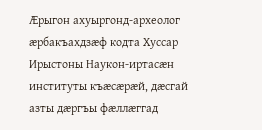Æрыгон ахуыргонд-археолог æрбакъахдзæф кодта Хуссар Ирыстоны Наукон-иртасæн институты къæсæрæй, дæсгай азты дæргъы фæллæггад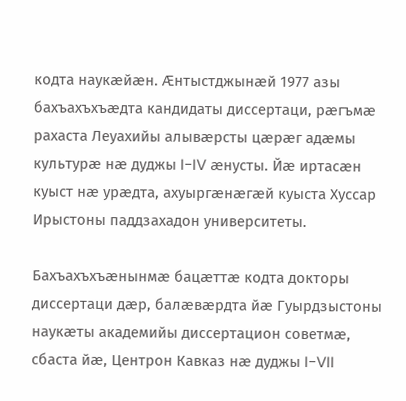кодта наукæйæн. Æнтыстджынæй 1977 азы бахъахъхъæдта кандидаты диссертаци, рæгъмæ рахаста Леуахийы алывæрсты цæрæг адæмы культурæ нæ дуджы I-IV æнусты. Йæ иртасæн куыст нæ урæдта, ахуыргæнæгæй куыста Хуссар Ирыстоны паддзахадон университеты.

Бахъахъхъæнынмæ бацæттæ кодта докторы диссертаци дæр, балæвæрдта йæ Гуырдзыстоны наукæты академийы диссертацион советмæ, сбаста йæ, Центрон Кавказ нæ дуджы I-VII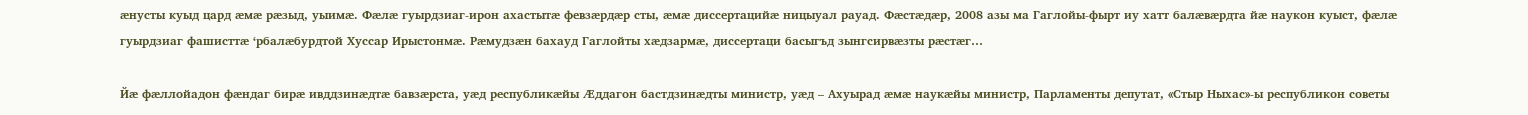æнусты куыд цард æмæ рæзыд, уыимæ. Фæлæ гуырдзиаг-ирон ахастытæ февзæрдæр сты, æмæ диссертацийæ ницыуал рауад. Фæстæдæр, 2008 азы ма Гаглойы-фырт иу хатт балæвæрдта йæ наукон куыст, фæлæ гуырдзиаг фашисттæ ‘рбалæбурдтой Хуссар Ирыстонмæ. Рæмудзæн бахауд Гаглойты хæдзармæ, диссертаци басыгъд зынгсирвæзты рæстæг…

Йæ фæллойадон фæндаг бирæ ивддзинæдтæ бавзæрста, уæд республикæйы Æддагон бастдзинæдты министр, уæд – Ахуырад æмæ наукæйы министр, Парламенты депутат, «Стыр Ныхас»-ы республикон советы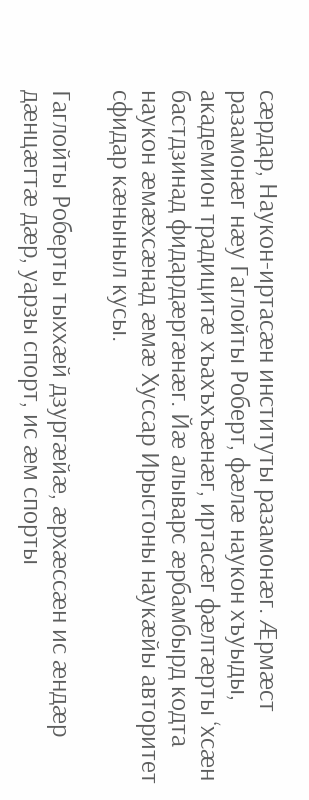сæрдар, Наукон-иртасæн институты разамонæг. Æрмæст разамонæг нæу Гаглойты Роберт, фæлæ наукон хъуыды, академион традицитæ хъахъхъæнæг, иртасæг фæлтæрты ‘хсæн бастдзинад фидардæргæнæг. Йæ алыварс æрбамбырд кодта наукон æмæхсæнад æмæ Хуссар Ирыстоны наукæйы авторитет сфидар кæныныл кусы.

Гаглойты Роберты тыххæй дзургæйæ, æрхæссæн ис æндæр дæнцæгтæ дæр, уарзы спорт, ис æм спорты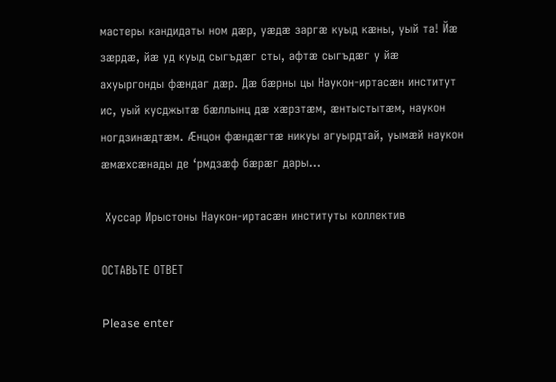мастеры кандидаты ном дæр, уæдæ заргæ куыд кæны, уый та! Йæ зæрдæ, йæ уд куыд сыгъдæг сты, афтæ сыгъдæг у йæ ахуыргонды фæндаг дæр. Дæ бæрны цы Наукон-иртасæн институт ис, уый кусджытæ бæллынц дæ хæрзтæм, æнтыстытæм, наукон ногдзинæдтæм. Æнцон фæндæгтæ никуы агуырдтай, уымæй наукон æмæхсæнады де ‘рмдзæф бæрæг дары…

 Хуссар Ирыстоны Наукон-иртасæн институты коллектив

ОСТАВЬТЕ ОТВЕТ

Please enter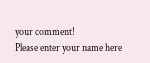your comment!
Please enter your name here